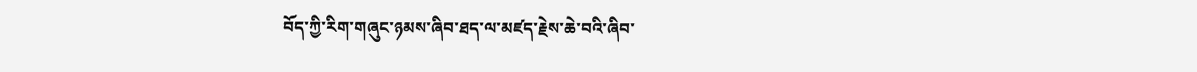བོད་ཀྱི་རིག་གཞུང་ཉམས་ཞིབ་ཐད་ལ་མཛད་རྗེས་ཆེ་བའི་ཞིབ་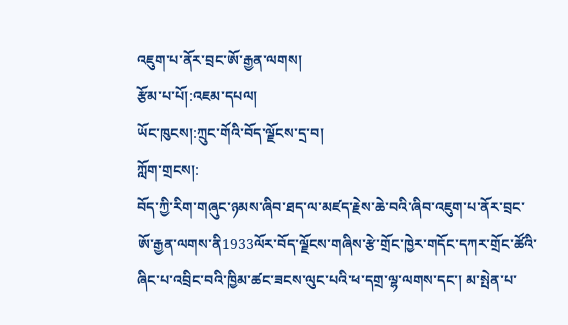འཇུག་པ་ནོར་བྲང་ཨོ་རྒྱན་ལགས།
རྩོམ་པ་པོ།:འཇམ་དཔལ།
ཡོང་ཁུངས།:ཀྲུང་གོའི་བོད་ལྗོངས་དྲ་བ།
ཀློག་གྲངས།:
བོད་ཀྱི་རིག་གཞུང་ཉམས་ཞིབ་ཐད་ལ་མཛད་རྗེས་ཆེ་བའི་ཞིབ་འཇུག་པ་ནོར་བྲང་ཨོ་རྒྱན་ལགས་ནི1933ལོར་བོད་ལྗོངས་གཞིས་རྩེ་གྲོང་ཁྱེར་གདོང་དཀར་གྲོང་ཚོའི་ཞིང་པ་འབྲིང་བའི་ཁྱིམ་ཚང་ཟངས་ལུང་པའི་ཕ་དགྲ་ལྷ་ལགས་དང་། མ་སྤེན་པ་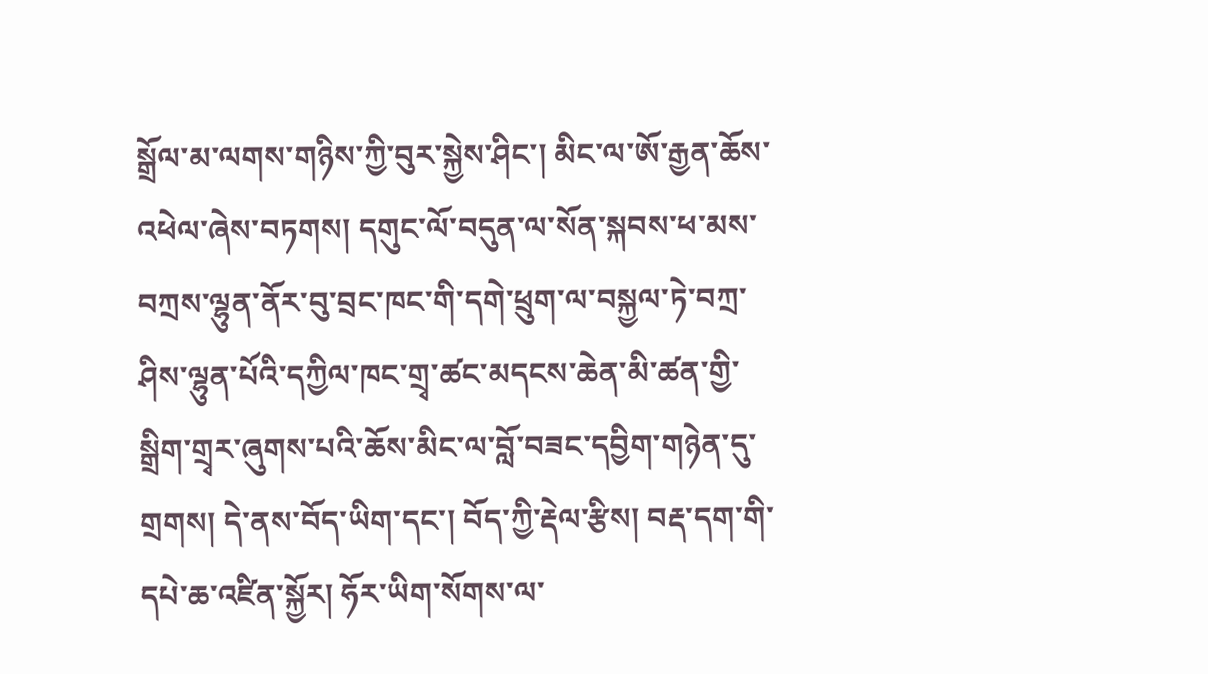སྒྲོལ་མ་ལགས་གཉིས་ཀྱི་བུར་སྐྱེས་ཤིང་། མིང་ལ་ཨོ་རྒྱན་ཆོས་འཕེལ་ཞེས་བཏགས། དགུང་ལོ་བདུན་ལ་སོན་སྐབས་ཕ་མས་བཀྲས་ལྷུན་ནོར་བུ་བྲང་ཁང་གི་དགེ་ཕྲུག་ལ་བསྐྱལ་ཏེ་བཀྲ་ཤིས་ལྷུན་པོའི་དཀྱིལ་ཁང་གྲྭ་ཚང་མདངས་ཆེན་མི་ཚན་གྱི་སྒྲིག་གྲྭར་ཞུགས་པའི་ཆོས་མིང་ལ་བློ་བཟང་དབྱིག་གཉེན་དུ་གྲགས། དེ་ནས་བོད་ཡིག་དང་། བོད་ཀྱི་རྡེལ་རྩིས། བརྡ་དག་གི་དཔེ་ཆ་འཛིན་སྐྱོར། ཧོར་ཡིག་སོགས་ལ་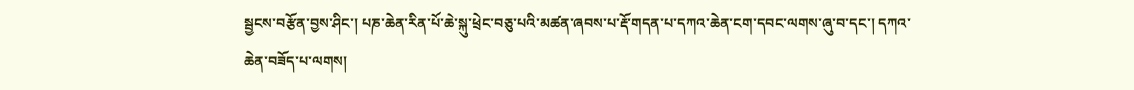སྦྱངས་བརྩོན་བྱས་ཤིང་། པཎ་ཆེན་རིན་པོ་ཆེ་སྐུ་ཕྲེང་བཅུ་པའི་མཚན་ཞབས་པ་རྡོ་གདན་པ་དཀའ་ཆེན་ངག་དབང་ལགས་ཞུ་བ་དང་། དཀའ་ཆེན་བཟོད་པ་ལགས།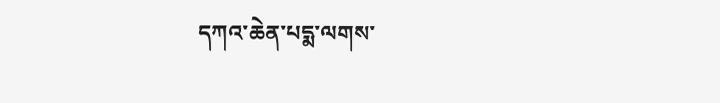དཀའ་ཆེན་པདྨ་ལགས་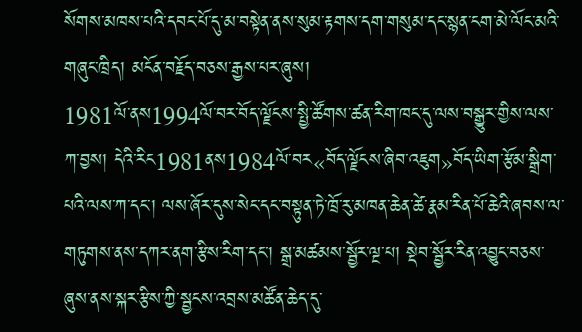སོགས་མཁས་པའི་དབང་པོ་དུ་མ་བསྟེན་ནས་སུམ་རྟགས་དག་གསུམ་དང་སྙན་ངག་མེ་ལོང་མའི་གཞུང་ཁྲིད། མངོན་བརྗོད་བཅས་རྒྱས་པར་ཞུས།
1981ལོ་ནས1994ལོ་བར་བོད་ལྗོངས་སྤྱི་ཚོགས་ཚན་རིག་ཁང་དུ་ལས་བསྒྱུར་གྱིས་ལས་ཀ་བྱས། དེའི་རིང1981ནས1984ལོ་བར«བོད་ལྗོངས་ཞིབ་འཇུག»བོད་ཡིག་རྩོམ་སྒྲིག་པའི་ལས་ཀ་དང་། ལས་ཞོར་དུས་སེང་དང་བསྟུན་ཏེ་ཁྲོ་རུ་མཁན་ཆེན་ཚེ་རྣམ་རིན་པོ་ཆེའི་ཞབས་ལ་གཏུགས་ནས་དཀར་ནག་རྩིས་རིག་དང་། སྒྲ་མཚམས་སྦྱོར་ལྔ་པ། སྡེབ་སྦྱོར་རིན་འབྱུང་བཅས་ཞུས་ནས་སྐར་རྩིས་ཀྱི་སྦྱངས་འབྲས་མཚོན་ཆེད་དུ་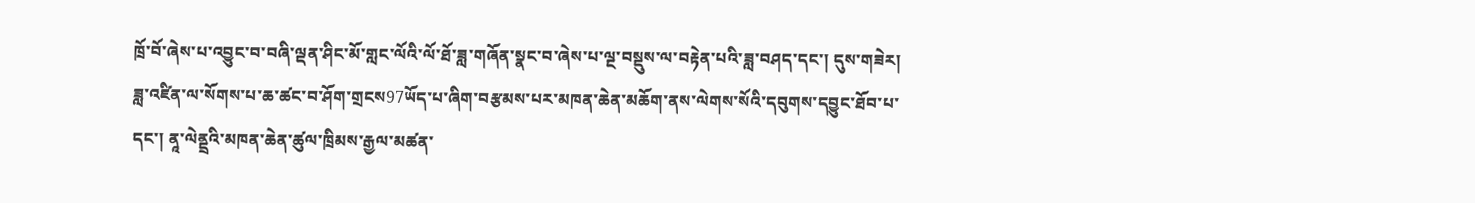ཁྲོ་བོ་ཞེས་པ་འབྱུང་བ་བཞི་ལྡན་ཤིང་མོ་གླང་ལོའི་ལོ་ཐོ་ཟླ་གཞོན་སྣང་བ་ཞེས་པ་ལྔ་བསྡུས་ལ་བརྟེན་པའི་ཟླ་བཤད་དང་། དུས་གཟེར། ཟླ་འཛིན་ལ་སོགས་པ་ཆ་ཚང་བ་ཤོག་གྲངས97ཡོད་པ་ཞིག་བརྩམས་པར་མཁན་ཆེན་མཆོག་ནས་ལེགས་སོའི་དབུགས་དབྱུང་ཐོབ་པ་དང་། ནཱ་ལེནྡྲའི་མཁན་ཆེན་ཚུལ་ཁྲིམས་རྒྱལ་མཚན་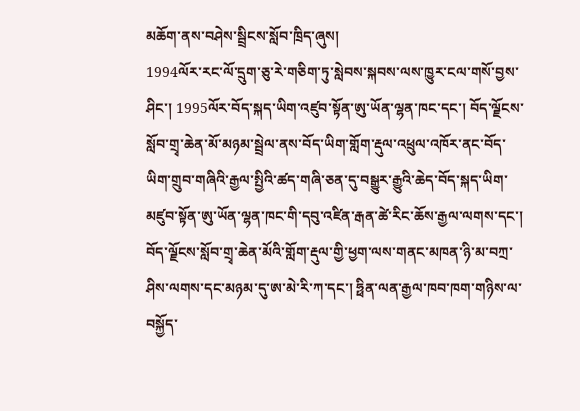མཆོག་ནས་བཤེས་སྦྲིངས་སློབ་ཁྲིད་ཞུས།
1994ལོར་རང་ལོ་དྲུག་ཅུ་རེ་གཅིག་ཏུ་སླེབས་སྐབས་ལས་ཁྱུར་ངལ་གསོ་བྱས་ཤིང་། 1995ལོར་བོད་སྐད་ཡིག་འཛུབ་སྟོན་ཨུ་ཡོན་ལྷན་ཁང་དང་། བོད་ལྗོངས་སློབ་གྲྭ་ཆེན་མོ་མཉམ་སྦྲེལ་ནས་བོད་ཡིག་གློག་རྡུལ་འཕྲུལ་འཁོར་ནང་བོད་ཡིག་གྲུབ་གཞིའི་རྒྱལ་སྤྱིའི་ཚད་གཞི་ཅན་དུ་བསྒྱུར་རྒྱུའི་ཆེད་བོད་སྐད་ཡིག་མཛུབ་སྟོན་ཨུ་ཡོན་ལྷན་ཁང་གི་དབུ་འཛིན་རྒན་ཚེ་རིང་ཆོས་རྒྱལ་ལགས་དང་། བོད་ལྗོངས་སློབ་གྲྭ་ཆེན་མོའི་གློག་རྡུལ་གྱི་ཕྱག་ལས་གནང་མཁན་ཉི་མ་བཀྲ་ཤིས་ལགས་དང་མཉམ་དུ་ཨ་མེ་རི་ཀ་དང་། ཧྥིན་ལན་རྒྱལ་ཁབ་ཁག་གཉིས་ལ་བསྐྱོད་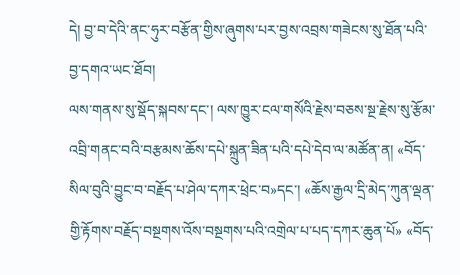དེ། བྱ་བ་དེའི་ནང་ཧུར་བརྩོན་གྱིས་ཞུགས་པར་བྱས་འབྲས་གཟེངས་སུ་ཐོན་པའི་བྱ་དགའ་ཡང་ཐོབ།
ལས་གནས་སུ་སྡོད་སྐབས་དང་། ལས་ཁྱུར་ངལ་གསོའི་རྗེས་བཅས་སྔ་རྗེས་སུ་རྩོམ་འབྲི་གནང་བའི་བརྩམས་ཆོས་དཔེ་སྐྲུན་ཟིན་པའི་དཔེ་དེབ་ལ་མཚོན་ན། «བོད་སིལ་བུའི་བྱུང་བ་བརྗོད་པ་ཤེལ་དཀར་ཕྲེང་བ»དང་། «ཆོས་རྒྱལ་དྲི་མེད་ཀུན་ལྡན་གྱི་རྟོགས་བརྗོད་བསྔགས་འོས་བསྔགས་པའི་འགྲེལ་པ་པད་དཀར་ཆུན་པོ» «བོད་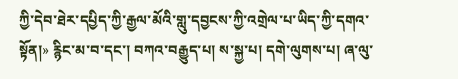ཀྱི་དེབ་ཐེར་དཔྱིད་ཀྱི་རྒྱལ་མོའི་གླུ་དབྱངས་ཀྱི་འགྲེལ་པ་ཡིད་ཀྱི་དགའ་སྟོན།» རྙིང་མ་བ་དང་། བཀའ་བརྒྱུད་པ། ས་སྐྱ་པ། དགེ་ལུགས་པ། ཞ་ལུ་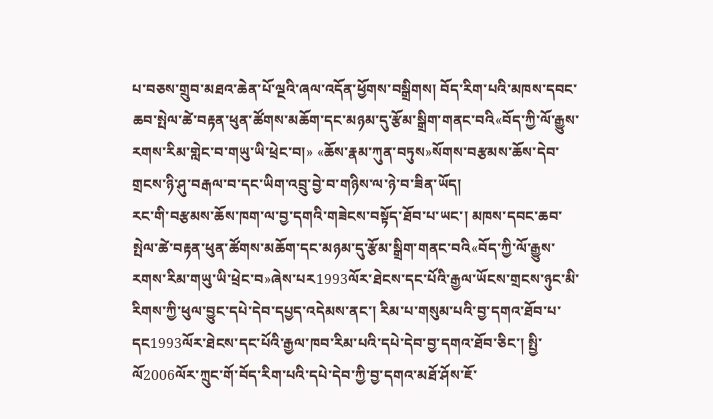པ་བཅས་གྲུབ་མཐའ་ཆེན་པོ་ལྔའི་ཞལ་འདོན་ཕྱོགས་བསྒྲིགས། བོད་རིག་པའི་མཁས་དབང་ཆབ་སྤེལ་ཚེ་བརྟན་ཕུན་ཚོགས་མཆོག་དང་མཉམ་དུ་རྩོམ་སྒྲིག་གནང་བའི«བོད་ཀྱི་ལོ་རྒྱུས་རགས་རིམ་གླེང་བ་གཡུ་ཡི་ཕྲེང་བ།» «ཆོས་རྣམ་ཀུན་བཏུས»སོགས་བརྩམས་ཆོས་དེབ་གྲངས་ཉི་ཤུ་བརྒལ་བ་དང་ཡིག་འབྲུ་བྱེ་བ་གཉིས་ལ་ཉེ་བ་ཟིན་ཡོད།
རང་གི་བརྩམས་ཆོས་ཁག་ལ་བྱ་དགའི་གཟེངས་བསྟོད་ཐོབ་པ་ཡང་། མཁས་དབང་ཆབ་སྤེལ་ཚེ་བརྟན་ཕུན་ཚོགས་མཆོག་དང་མཉམ་དུ་རྩོམ་སྒྲིག་གནང་བའི«བོད་ཀྱི་ལོ་རྒྱུས་རགས་རིམ་གཡུ་ཡི་ཕྲེང་བ»ཞེས་པར1993ལོར་ཐེངས་དང་པོའི་རྒྱལ་ཡོངས་གྲངས་ཉུང་མི་རིགས་ཀྱི་ཕུལ་བྱུང་དཔེ་དེབ་དཔྱད་འདེམས་ནང་། རིམ་པ་གསུམ་པའི་བྱ་དགའ་ཐོབ་པ་དང1993ལོར་ཐེངས་དང་པོའི་རྒྱལ་ཁབ་རིམ་པའི་དཔེ་དེབ་བྱ་དགའ་ཐོབ་ཅིང་། སྤྱི་ལོ2006ལོར་ཀྲུང་གོ་བོད་རིག་པའི་དཔེ་དེབ་ཀྱི་བྱ་དགའ་མཐོ་ཤོས་ཇོ་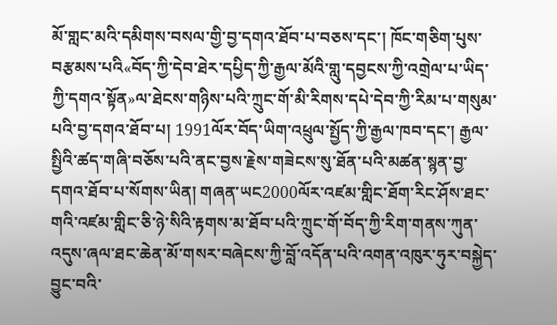མོ་གླང་མའི་དམིགས་བསལ་གྱི་བྱ་དགའ་ཐོབ་པ་བཅས་དང་། ཁོང་གཅིག་པུས་བརྩམས་པའི«བོད་ཀྱི་དེབ་ཐེར་དཔྱིད་ཀྱི་རྒྱལ་མོའི་གླུ་དབྱངས་ཀྱི་འགྲེལ་པ་ཡིད་ཀྱི་དགའ་སྟོན»ལ་ཐེངས་གཉིས་པའི་ཀྲུང་གོ་མི་རིགས་དཔེ་དེབ་ཀྱི་རིམ་པ་གསུམ་པའི་བྱ་དགའ་ཐོབ་པ། 1991ལོར་བོད་ཡིག་འཕྲུལ་སྤྱོད་ཀྱི་རྒྱལ་ཁབ་དང་། རྒྱལ་སྤྱིའི་ཚད་གཞི་བཅོས་པའི་ནང་བྱས་རྗེས་གཟེངས་སུ་ཐོན་པའི་མཚན་སྙན་བྱ་དགའ་ཐོབ་པ་སོགས་ཡིན། གཞན་ཡང2000ལོར་འཛམ་གླིང་ཐོག་རིང་ཤོས་ཐང་གའི་འཛམ་གླིང་ཅི་ཉེ་སིའི་རྟགས་མ་ཐོབ་པའི་ཀྲུང་གོ་བོད་ཀྱི་རིག་གནས་ཀུན་འདུས་ཞལ་ཐང་ཆེན་མོ་གསར་བཞེངས་ཀྱི་བློ་འདོན་པའི་འགན་འཁུར་ཧུར་བསྐྱེད་བྱུང་བའི་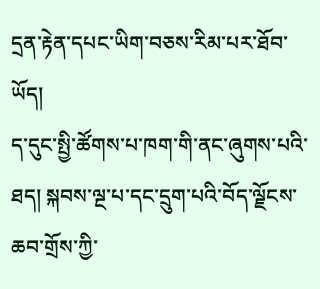དྲན་རྟེན་དཔང་ཡིག་བཅས་རིམ་པར་ཐོབ་ཡོད།
ད་དུང་སྤྱི་ཚོགས་པ་ཁག་གི་ནང་ཞུགས་པའི་ཐད། སྐབས་ལྔ་པ་དང་དྲུག་པའི་བོད་ལྗོངས་ཆབ་གྲོས་ཀྱི་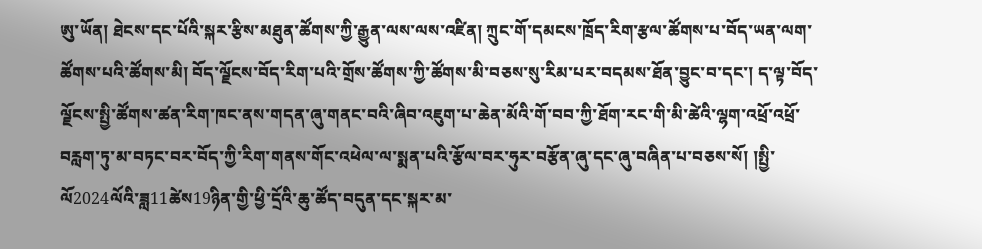ཨུ་ཡོན། ཐེངས་དང་པོའི་སྐར་རྩིས་མཐུན་ཚོགས་ཀྱི་རྒྱུན་ལས་ལས་འཛིན། ཀྲུང་གོ་དམངས་ཁྲོད་རིག་རྩལ་ཚོགས་པ་བོད་ཡན་ལག་ཚོགས་པའི་ཚོགས་མི། བོད་ལྗོངས་བོད་རིག་པའི་གྲོས་ཚོགས་ཀྱི་ཚོགས་མི་བཅས་སུ་རིམ་པར་བདམས་ཐོན་བྱུང་བ་དང་། ད་ལྟ་བོད་ལྗོངས་སྤྱི་ཚོགས་ཚན་རིག་ཁང་ནས་གདན་ཞུ་གནང་བའི་ཞིབ་འཇུག་པ་ཆེན་མོའི་གོ་བབ་ཀྱི་ཐོག་རང་གི་མི་ཚེའི་ལྷག་འཕྲོ་འཕྲོ་བརླག་ཏུ་མ་བཏང་བར་བོད་ཀྱི་རིག་གནས་གོང་འཕེལ་ལ་སྨན་པའི་རྩོལ་བར་ཧུར་བརྩོན་ཞུ་དང་ཞུ་བཞིན་པ་བཅས་སོ། །སྤྱི་ལོ2024ལོའི་ཟླ11ཚེས19ཉིན་གྱི་ཕྱི་དྲོའི་ཆུ་ཚོད་བདུན་དང་སྐར་མ་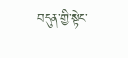བདུན་གྱི་སྟེང་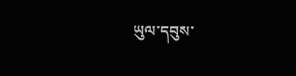ཡུལ་དབུས་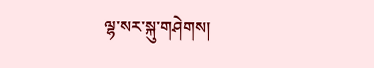ལྷ་སར་སྐུ་གཤེགས།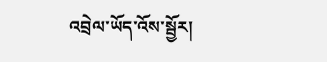འབྲེལ་ཡོད་འོས་སྦྱོར།